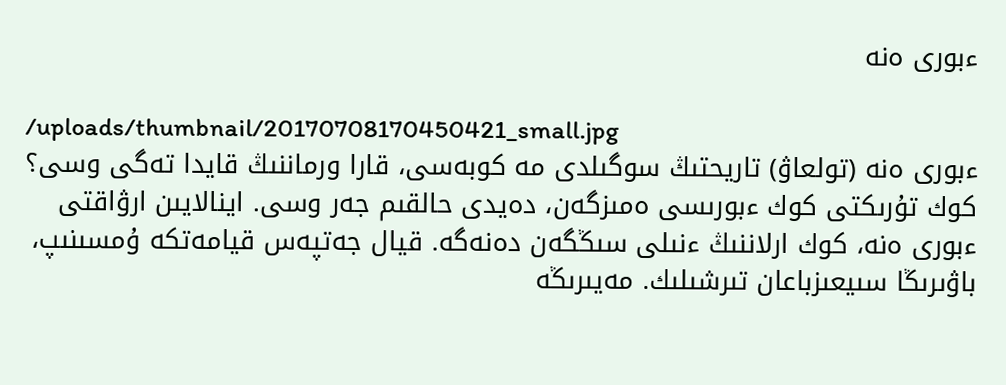ءبورى ەنە

/uploads/thumbnail/20170708170450421_small.jpg
ءبورى ەنە (تولعاۋ) تاريحتىڭ سوگىلدى مە كوبەسى، قارا ورماننىڭ قايدا تەگى وسى؟ كوك تۇرىكتى كوك ءبورىسى ەمىزگەن، دەيدى حالقىم جەر وسى. اينالايىن ارۋاقتى ءبورى ەنە، كوك ارلاننىڭ ءنىلى سىڭگەن دەنەگە. قيال جەتپەس قيامەتكە ۇمسىنىپ، باۋىرىڭا سىيعىزباعان تىرشىلىك. مەيىرىڭە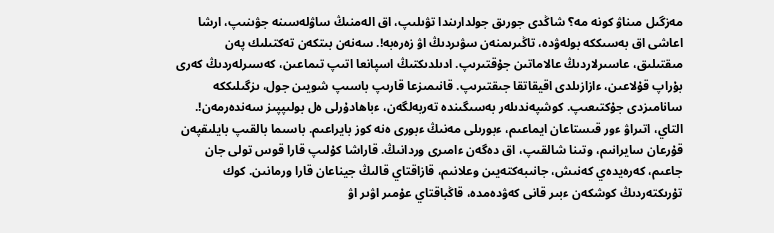مەزگىل مىناۋ كونە مە؟ شاڭدى جورىق جولدارىندا تۋىلىپ، اق الەمنىڭ ساۋلەسىنە جۋىنىپ، ارشا اعاشى اق بەسىككە بولەۋدە، تاڭىرىمنەن سۋىردىڭ اۋ زەرەبە!. سەنەن بىتكەن تەكتىلىك پەن مىقتىلىق، عاسىرلاردىڭ عالاماتىن جۇقتىرىپ. ادىلدىكتىڭ اسپانعا اتىپ تىماعىن، كەسىرلەردىڭ كەرى بۇراپ قۇلاعىن، ءازازىلدى اقيقاتقا جىقتىرىپ. قانىمىزعا قارىپ باسىپ شويىن جول، ىزگىلىككە سانامىزدى جۇكتىعىپ. كوشپەندىلەر بەسىگىندە تەربەلگەن، ءباھادۇرلى ەل بولىپپىز سەندەرمەن!. التاي، اتىراۋ ءور قىستاعان ايماعىم، ءبورىلى مەنىڭ ءبورى ەنە كوز بايراعىم. باسىما بالقىپ بايلىقپەن قۇرعان سايرانىم، وتىنا شالقىپ، اق دەگەن ءامىرى وردانىڭ. قاراشا كۇلىپ قارا قوس تولى جان جاعىم، كەرەيدەي كەنىش، جانىبەكتەيىن وعلانىم، قازاقتاي قالىڭ جيناعان قارا ورمانىن. كوك تۇرىكتەردىڭ كوشكەن ءبىر قانى كەۋدەمدە، قاڭباقتاي عۇمىر اۋىر اۋ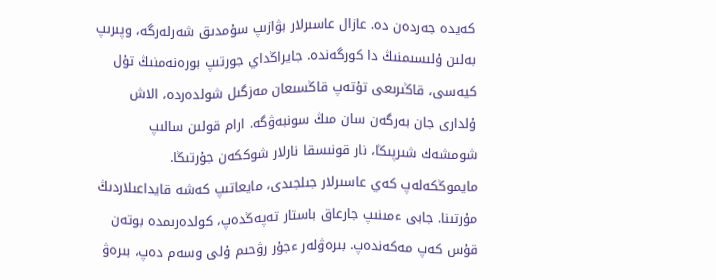كەيدە جەردەن دە. عازال عاسىرلار بۋازىپ سۇمدىق شەرلەرگە، وپىرىپ بەلىن ۇلىسىمنىڭ دا كورگەندە. جايراڭداي جورتىپ بورەنەمنىڭ تۇل كيەسى، قاڭىرىعى تۇتەپ قاڭسىعان مەزگىل شولدەردە، الاش ۇلدارى جان بەرگەن سان مىڭ سونبەۋگە. ارام قولىن سالىپ شومشەك شىرپىڭا، نار قونىسقا نارلار شوككەن جۇرتىڭا. مايموڭكەلەپ كەي عاسىرلار جىلجىدى، مايعاتىپ كەشە قايداعىلاردىڭ مۇرتىنا. جابى ءمىنىپ جارعاق باستار تەپەڭدەپ، كولدەرىمدە بوتەن قۇس كەپ مەكەندەپ. بىرەۋلەر ءجۇر رۋحىم ۇلى وسەم دەپ، بىرەۋ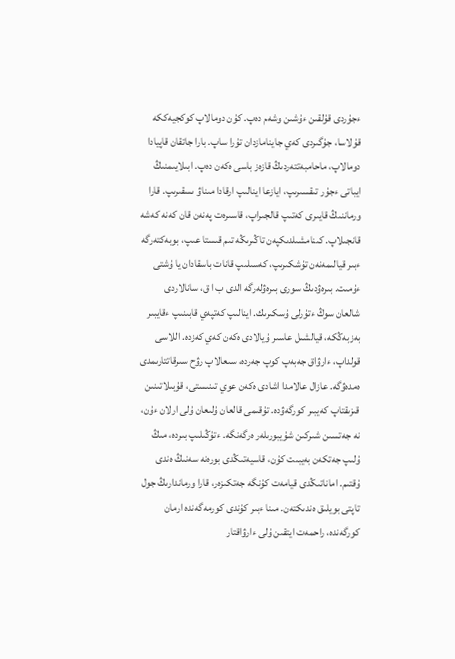ءجۇردى قۇلقىن ءۇشىن وشەم دەپ. كۇن دومالاپ كوكجيەككە قۇلاسا، جۇگىردى كەي جاينامازدان تۇرا ساپ. بارا جاتقان قاپيادا دومالاپ، ماحامبەتتەردىڭ قازەز باسى ەكەن دەپ. ابىلايىمنىڭ ايباتى ءجۇر تىقسىرىپ، ايازعا اينالىپ ارقادا مىناۋ ىسقىرىپ. قارا ورماننىڭ قايىرى كەتىپ قالجىراپ، قاسىرەت پەنەن قان كەنە كەشە قانجىلاپ. كىنامشىلدىكپەن تاڭىرىڭە تىم قىستا عىپ، بوبەكتەرگە ءبىر قيالىمەنەن تۇشكىرىپ، كەسىلىپ قانات باسقادان يا ۇشتى ءۇمىت. بىرەۋدىڭ سورى بىرەۋلەرگە الدى ب ا ق، سانالاردى شالعان سوڭ ءتۇرلى ۇسكىرىك. اينالىپ كەتپەي قابىنىپ ءقايبىر بەزبەڭكە، قيالشىل عاسىر ۇيالادى ەكەن كەي كەزدە. اللاسى قولداپ، ءارۋاق جەبەپ كوپ جەردە، سىعالاپ رۋح سىرقاتتارىمدى ەمدەۋگە. عازال عالامدا اشادى ەكەن عوي تىنىستى، قۇبىلاتىنىن قىزىقتاپ كەيبىر كورگەۋدە. تۇقىمى قالعان ۇلىعان ۇلى ارلان ءۇن، نە جەتسىن شىركىن شۇيبورىلەر ەرگەنگە. ءتۇڭىلىپ بىردە، مىڭ ۇلىپ جەتكەن بەيبىت كۇن، قاسيەتىڭدى بورەنە سەنىڭ ەندى ۇقتىم. اماناتىڭدى قيامەت كۇنگە جەتكىزەر، قارا ورماندارىڭ جول تاپتى بويلىق ەندىكتەن. مىنا ءبىر كۇندى كورمەگەندە ارمان كورگەندە، راحمەت ايتقىن ۇلى ءارۋاقتار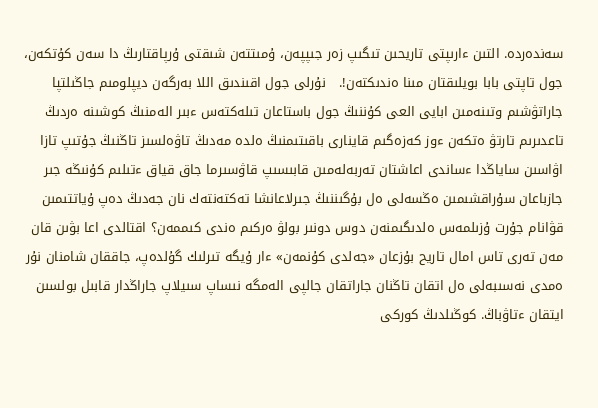سەندەردە. التىن ءارىپتى تاريحىن تىگىپ زەر جىپپەن، ۇمىتتەن شىقتى ۇرپاقتارىڭ دا سەن كۇتكەن، جول تاپتى بابا بويلىقتان مىنا ەندىكتەن!.   نۇرلى جول اقىندىق اللا بەرگەن ديپلومىم جاڭىلتپا جاراتۋشىم وتىنەمىن ابايى العى كۇننىڭ جول باستاعان تىلەكتەس ءبىر الەمنىڭ كوشىنە ەردىڭ تاعدىرىم تارتۋ ەتكەن ءوز كەزەگىم قاينارى باقىتىمنىڭ ەلدە مەدىڭ تاۋەلسىز تاڭنىڭ جۇتىپ تازا اۋاسىن ساياڭدا ءساندى اعاشتان تەربەلەمىن قابىسىپ قاۋسىرما جاق قياق ءتىلىم كۇنىڭە جىر جازباعان سۇراقشىمىن ەڭسەلى ەل بۇگىننىڭ جىرلاعانشا تەكتەنتەك نان جەدىڭ دەپ ۇياتتىمىن قۋانام جۇرت ۇزىلمەس ەلدىگىمنەن دوس دونىر بولۋ ەركىم ەندى كىممەن؟ اقتالدى اعا بۋىن قان مەن تەرى تاس امال تاريح بۇزعان «جەلدى كۇنمەن» ءار ۇيگە تىرلىك گۇلدەپ، جاققان شامنان نۇر ەمدى نەسىبەلى ەل اتقان تاڭنان جاراتقان جالپى الەمگە نىساپ سىيلاپ جاراڭدار قابىل بولسىن ايتقان ءتاۋباڭ. كوڭىلدىڭ كوركى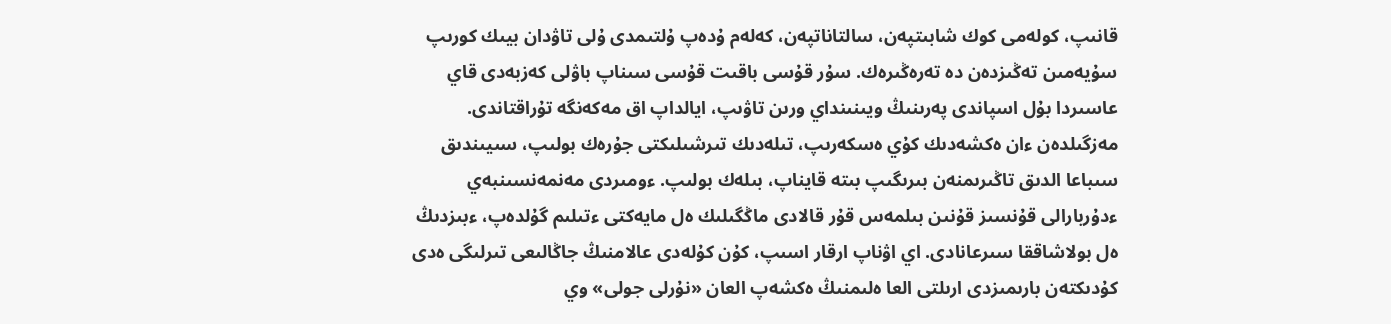قانىپ، كولەمى كوك شابىتپەن، سالتاناتپەن، كەلەم ۇدەپ ۇلتىمدى ۇلى تاۋدان بيىك كورىپ سۇيەمىن تەڭىزدەن دە تەرەڭىرەك. سۇر قۇسى باقىت قۇسى سىناپ باۋلى كەزبەدى قاي عاسىردا بۇل اسپاندى پەرىنىڭ ويىنىنداي ورىن تاۋىپ، ايالداپ اق مەكەنگە تۇراقتاندى. مەزگىلدەن ءان ەكشەدىك كۇي ەسكەرىپ، تىلەدىك تىرشىلىكتى جۇرەك بولىپ، سىيىندىق سىباعا الدىق تاڭىرىمنەن بىرىگىپ بىتە قايناپ، بىلەك بولىپ. ءومىردى مەنمەنسىنبەي ءدۇربارالى قۇنسىز قۇنىن بىلمەس قۇر قالادى ماڭگىلىك ەل مايەكتى ءتىلىم گۇلدەپ، ءبىزدىڭ ەل بولاشاققا سىرعانادى. اي اۋناپ ارقار اسىپ، كۇن كۇلەدى عالامنىڭ جاڭالىعى تىرلىگى ەدى كۇدىكتەن بارىمىزدى ارىلتى العا ەلىمنىڭ ەكشەپ العان «نۇرلى جولى» وي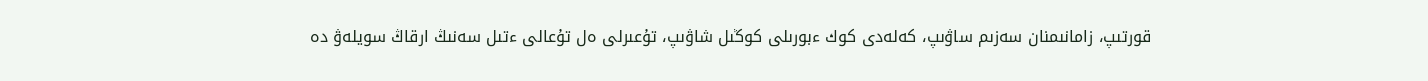قورتىپ، زامانىمنان سەزىم ساۋىپ، كەلەدى كوك ءبورىلى كوڭىل شاۋىپ، تۇعىرلى ەل تۇعالى ءتىل سەنىڭ ارقاڭ سويلەۋ دە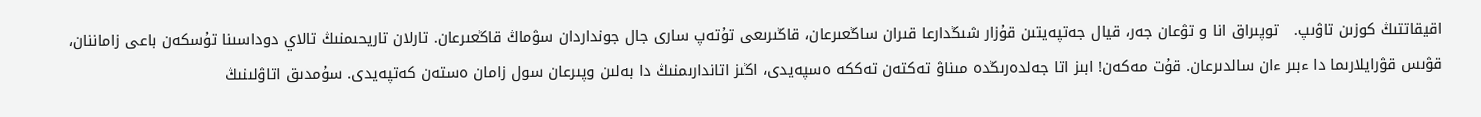اقيقاتتىڭ كوزىن تاۋىپ.   توپىراق انا و تۋعان جەر، قيال جەتپەيتىن قۇزار شىڭدارعا قىران ساڭعىرعان، قاڭىرىعى تۇتەپ سارى جال جونداردان سۋماڭ قاڭعىرعان. تارلان تاريحىمنىڭ تالاي دوداسىنا تۇسكەن باعى زاماننان، قۋىس قۋرايلارىما دا ءبىر ءان سالدىرعان. قۇت مەكەن! ابىز اتا جەلدەرىڭدە مىناۋ تەكتەن تەككە ەسپەيدى، اڭىز اتاندارىمنىڭ دا بەلىن وپىرعان سول زامان ەستەن كەتپەيدى. سۇمدىق اتاۋلىنىڭ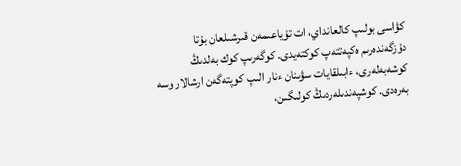كۋاسى بولىپ كالعانداي، ات تۇياعىمەن قىرشىلعان بۇتا دۇزگەندەرىم ەكپەتتەپ كوكتەيدى. كوگەرىپ كوك بەلدىڭ كوشەبەلەرى، ءابىلقايات سۋىنان ءنار الىپ كوپتەگەن ارشالار وسە بەرەدى. كوشپەندىلەردىڭ كولىگىن،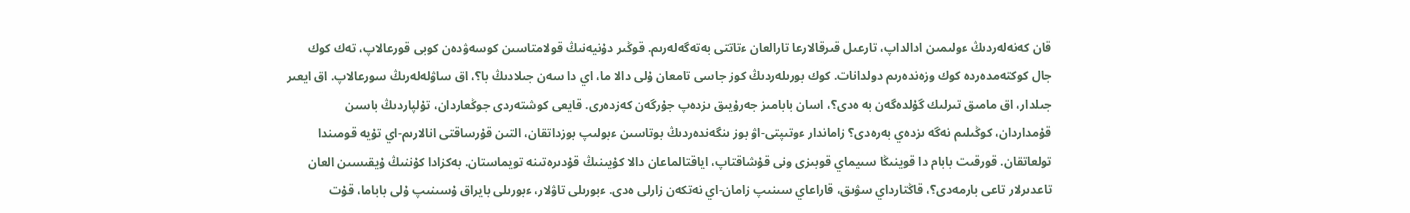قان كەنەلەردىڭ ءولىمىن ادالداپ، تارعىل قىرقالارعا تارالعان ءتاتتى بەتەگەلەرىم. قوڭىر دۇنيەنىڭ قولامتاسىن كوسەۋدەن كوبى قورعالاپ، تەك كوك جال كوكتەمدەردە كوك وزەندەرىم دولدانات. كوك بورىلەردىڭ كوز جاسى تامعان ۇلى دالا ما، اي دا سەن جىلادىڭ با؟، اق ساۋلەلەرىڭ سورعالاپ. اق ايعىر جىلدار، اق مامىق تىرلىك گۇلدەگەن بە ەدى؟، اسان بابامىز جەرۇيىق ىزدەپ جۇرگەن كەزدەرى. قايعى كوشتەردى جوڭعاردان، تۇلپاردىڭ باسىن قۇمداردان، كوڭىلىم نەگە ىزدەي بەرەدى؟ زاماندار ءوتىپتى-اۋ بوز ىنگەندەردىڭ بوتاسىن ءبولىپ بوزداتقان، التىن قۇرساقتى انالارىم-اي تۇيە قومىندا تولعاتقان. قورقىت بابام دا قوينىڭا سىيماي قوبىزى ونى قۇشاقتاپ، اياقتالماعان دالا كۇيىنىڭ قۇدىرەتىنە تويماستان. بەكزادا كۇننىڭ ۇيقىسىن العان تاعدىرلار تاعى بارمەدى؟، قاڭتارداي سۋىق، قاراعاي سىنىپ زامان-اي نەتكەن زارلى ەدى. ءبورىلى تاۋلار، ءبورىلى بايراق ۇسىنىپ ۇلى باباما، قۇت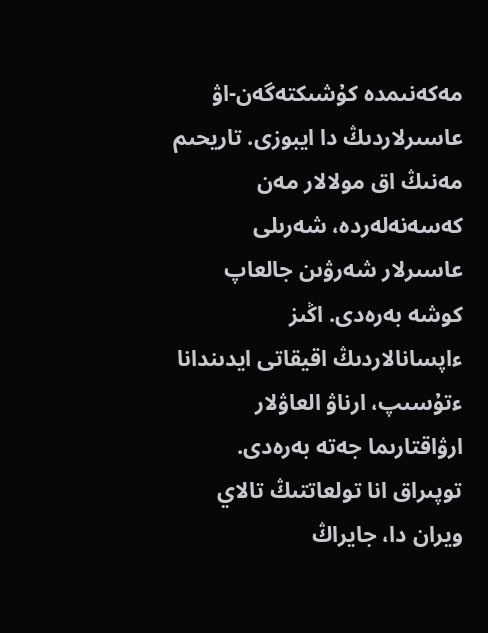مەكەنىمدە كۇشىكتەگەن-اۋ عاسىرلاردىڭ دا ايبوزى. تاريحىم مەنىڭ اق مولالار مەن كەسەنەلەردە، شەرىلى عاسىرلار شەرۋىن جالعاپ كوشە بەرەدى. اڭىز ءاپسانالاردىڭ اقيقاتى ايدىندانا ءتۇسىپ، ارناۋ العاۋلار ارۋاقتارىما جەتە بەرەدى. توپىراق انا تولعاتتىڭ تالاي ويران دا، جايراڭ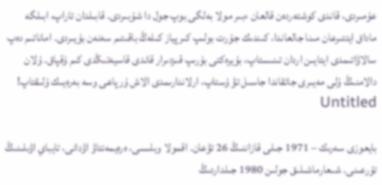عۇمىردى، قاندى كوشتەردەن قالعان ءبىر مولا بەلگى بوپ جول دا شۇبىردى. قابىلدان تاراپ، ابىلگە ماداق ايتتىرعان مىنا جالعاندا، كىندىك جۇرت بولىپ كىرپياز كىلەڭ باقىتىم سەنەن بۇيىردى. اماناتىم دەپ سالاۋاتىمدى ايتايىن اردان تىنىستاپ، بۇيرەكتى بۇرىپ قىزدىرار قاندى قاسيەتىڭدى كىم ۇقپاق. ۇلان دالامنىڭ ۇلى مەيىرى جاتقاندا جاسىل تۋ ۇستاپ، ارلاندارىمدى الاش ۇرپاعى وسە بەرەيىك ۇلىقتاپ! Untitled

بايعوزى سەرىك – 1971 جىلى قازاننىڭ 26 تۋعان. اقمولا وبلىسى، ەرەيمەنتاۋ اۋدانى، تايباي اۋىلىنىڭ تۇرعىنى. شىعارماشىلىق جولىن 1980 جىلداردىڭ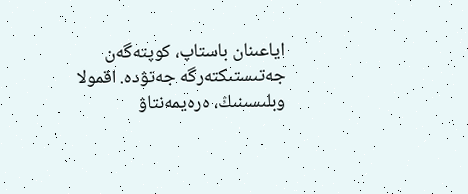اياعىنان باستاپ، كوپتەگەن جەتىستىكتەرگە جەتۋدە. اقمولا وبلىسىنىڭ، ەرەيمەنتاۋ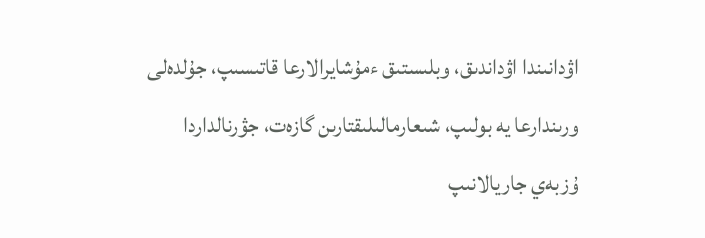اۋدانىندا اۋداندىق، وبلىستىق ءمۇشايرالارعا قاتىسىپ، جۇلدەلى ورىندارعا يە بولىپ، شىعارمالىلىقتارىن گازەت، جۋرنالداردا ۇزبەي جاريالانىپ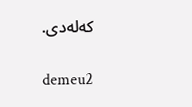كەلەدى.

demeu2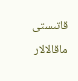قاتىستى ماقالالار